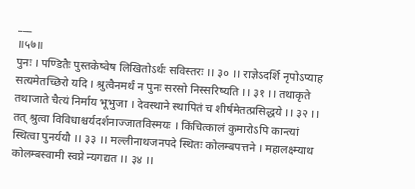___
॥५७॥
पुनः । पण्डितैः पुस्तकेष्वेष लिखितोऽर्थः सविस्तरः ।। ३० ।। राज्ञेऽदर्शि नृपोऽप्याह सत्यमेतच्छिरो यदि । श्रुत्वैनमर्थं न पुनः सरसो निस्सरिष्यति ।। ३१ ।। तथाकृते तथाजाते चैत्यं निर्माय भूभुजा । देवस्थाने स्थापितं च शीर्षमेतत्प्रसिद्धये ।। ३२ ।। तत् श्रुत्वा विविधाश्चर्यदर्शनाज्जातविस्मयः । किंचित्कालं कुमारोऽपि कान्त्यां स्थित्वा पुनर्ययौ ।। ३३ ।। मल्लीनाथजनपदे स्थितः कोलम्बपत्तने । महालक्ष्म्याथ कोलम्बस्वामी स्वप्ने न्यगद्यत ।। ३४ ।।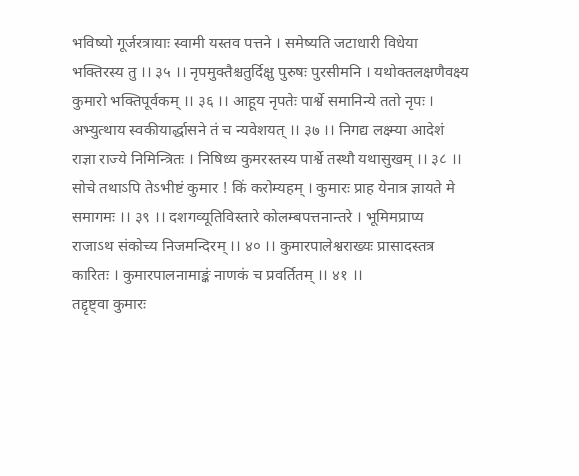भविष्यो गूर्जरत्रायाः स्वामी यस्तव पत्तने । समेष्यति जटाधारी विधेया भक्तिरस्य तु ।। ३५ ।। नृपमुक्तैश्चतुर्दिक्षु पुरुषः पुरसीमनि । यथोक्तलक्षणैवक्ष्य कुमारो भक्तिपूर्वकम् ।। ३६ ।। आहूय नृपतेः पार्श्वे समानिन्ये ततो नृपः । अभ्युत्थाय स्वकीयार्द्धासने तं च न्यवेशयत् ।। ३७ ।। निगद्य लक्ष्म्या आदेशं राज्ञा राज्ये निमिन्त्रितः । निषिध्य कुमरस्तस्य पार्श्वे तस्थौ यथासुखम् ।। ३८ ।। सोचे तथाऽपि तेऽभीष्टं कुमार ! किं करोम्यहम् । कुमारः प्राह येनात्र ज्ञायते मे समागमः ।। ३९ ।। दशगव्यूतिविस्तारे कोलम्बपत्तनान्तरे । भूमिमप्राप्य राजाऽथ संकोच्य निजमन्दिरम् ।। ४० ।। कुमारपालेश्वराख्यः प्रासादस्तत्र कारितः । कुमारपालनामाङ्कं नाणकं च प्रवर्तितम् ।। ४१ ।।
तद्दृष्ट्वा कुमारः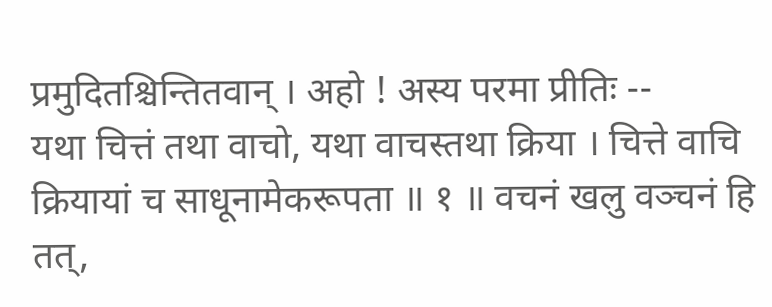प्रमुदितश्चिन्तितवान् । अहो ! अस्य परमा प्रीतिः --
यथा चित्तं तथा वाचो, यथा वाचस्तथा क्रिया । चित्ते वाचि क्रियायां च साधूनामेकरूपता ॥ १ ॥ वचनं खलु वञ्चनं हि तत्,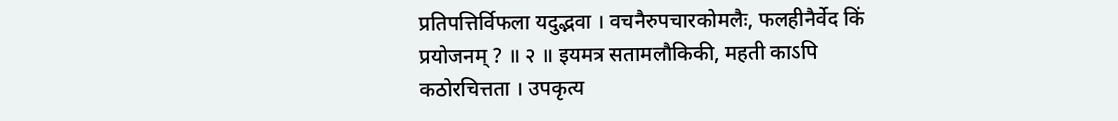प्रतिपत्तिर्विफला यदुद्भवा । वचनैरुपचारकोमलैः, फलहीनैर्वेद किं प्रयोजनम् ? ॥ २ ॥ इयमत्र सतामलौकिकी, महती काऽपि कठोरचित्तता । उपकृत्य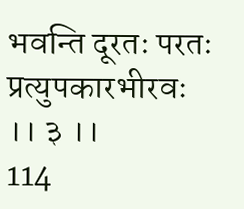भवन्ति दूरतः परतः प्रत्युपकारभीरवः ।। ३ ।।
114